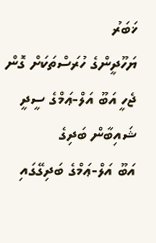ޚަބަރު
ޔަހޫދީންގެ ހުރަސްތަކަށް ގޮން ޖެހީ އަބޫ އަލް-ޢަމްގެ ސީދީ ޝައިބާން ބަދިގެ
އަބޫ އަލް-ޢަމްގެ ބަދިގޭގައި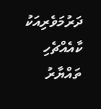ދަރުމަވެރިއަކު ކާއެއްޗެހި ތައްޔާރު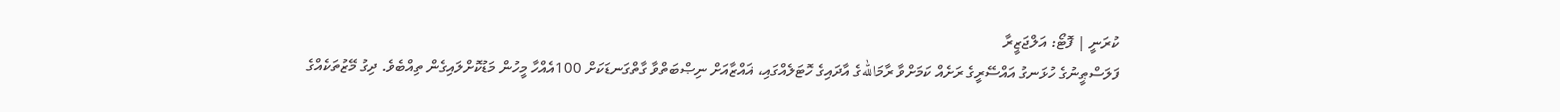ކުރަނީ | ފޮޓޯ: އަލްޖަޒީރާ
ފަލަސްޠީނުގެ ހުޅަނގު އައްސޭރީގެ ރަށެއް ކަމަށްވާ ރާމަاللهގެ އާދައިގެ ހޮޓަލެއްގައި، ޣައްޒާއަށް ނިޞްބަތްވާ ގާތްގަނޑަކަށް 100އެއްހާ މީހުން މަޑުކޮށްލައިގެން ތިއްބެވެ. ދިގު މޭޒުތަކެއްގެ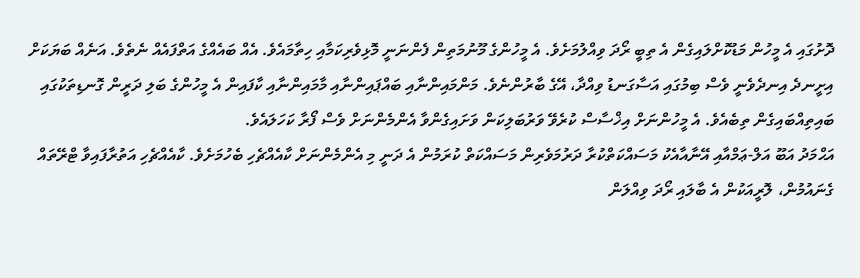ދޮށުގައި އެ މީހުން މަޑުކޮށްލައިގެން އެ ތިބީ ރޯދަ ވިއްލުމަށެވެ. އެ މީހުންގެ މޫނުމަތިން ފެންނަނީ މޮޅިވެރިކަމާއި ހިތާމައެވެ. އެއް ބައެއްގެ އަތްފައެއް ނެތެވެ. އަނެއް ބަޔަކަށް އިށީނދެ އިނދެވެނީ ވެސް ބިމުގައި އަސާގަނޑު ވިއްދާ، އޭގެ ބާރުންނެވެ. މަންމައިންނާއި ބައްޕައިންނާއި މާމައިންނާއި ކާފައިން އެ މީހުންގެ ބަލި ދަރީން ގޮނޑިތަކުގައި ބައިތިއްބައިގެން ތިބެއެވެ. އެ މީހުންނަށް އިޚްސާސް ކުރެވޭ ވަރުބަލިކަން ވަށައިގެންވާ އެންމެންނަށް ވެސް ފޯރާ ކަހަލައެވެ.
އަޙްމަދު އަބޫ އަލް-ޢަމްއާއި އޭނާއާއެކު މަސައްކަތްކުރާ ދަރުމަވެރިން މަސައްކަތް ކުރަމުން އެ ދަނީ މި އެންމެންނަށް ކާއެއްޗެހި ބެހުމަށެވެ. ކާއެއްޗެހި އަތުރާފައިވާ ޓްރޭތައް ގެނައުމުން، ލޮރީއަކުން އެ ބާލައި ރޯދަ ވިއްލަން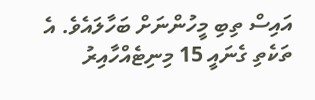އައިސް ތިބި މީހުންނަށް ބަހާލައެވެ. އެ ތަކެތި ގެނައީ 15 މިނިޓެއްހާއިރު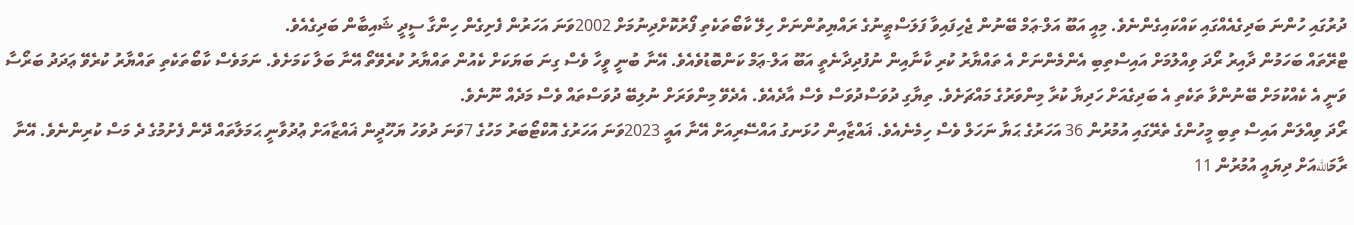ދުރުގައި ހުންނަ ބަދިގެއެއްގައި ކައްކައިގެންނެވެ. މިއީ އަބޫ އަލް-ޢަމް ބޭނުން ޖެހިފައިވާ ފަލަސްޠީނުގެ ރައްޔިތުންނަށް ހިލޭ ކާބޯތަކެތި ފޯރުކޮށްދިނުމަށް 2002ވަނަ އަހަރުން ފެށިގެން ހިންގާ ސީދީ ޝައިބާން ބަދިގެއެވެ.
ޓްރޭތައް ބަހަމުން ދާއިރު ރޯދަ ވިއްލުމަށް އައިސްތިބި އެންމެންނަށް އެ ތައްޔާރު ކުރި ކާނާއިން ނުފުދިދާނެތީ އަބޫ އަލް-ޢަމް ކަންބޮޑުވެއެވެ. އޭނާ ބުނީ ވީހާ ވެސް ގިނަ ބަޔަކަށް ކެއުން ތައްޔާރު ކުރެވޭތޯ އޭނާ ބަލާ ކަމަށެވެ. ނަމަވެސް ކާބޯތަކެތި ތައްޔާރު ކުރެވޭ ޢަދަދު ބަރޯސާ ވަނީ އެ ކެއްކުމަށް ބޭނުންވާ ތަކެތި އެ ބަދިގެއަށް ހަދިޔާ ކުރާ މިންވަރުގެ މައްޗަށެވެ. ތިޔާގި ދުވަސްދުވަސް ވެސް އާދެއެވެ. އެދެވޭ މިންވަރަށް ނުލިބޭ ދުވަސްތައް ވެސް މަދެއް ނޫނެވެ.
ރޯދަ ވިއްލަން އައިސް ތިބި މީހުންގެ ތެރޭގައި އުމުރުން 36 އަހަރުގެ ޙަޔާ ނަހަލް ވެސް ހިމެނެއެވެ. ޣައްޒާއިން ހުޅަނގު އައްސޭރިއަށް އޭނާ އައީ 2023ވަނަ އަހަރުގެ އޮކްޓޯބަރު މަހުގެ 7ވަނަ ދުވަހު ޔަހޫދީން ޣައްޒާއަށް ޢުދުވާނީ ޙަމަލާތައް ދޭން ފެށުމުގެ ދެ މަސް ކުރިންނެވެ. އޭނާ ރާމަاللهއަށް ދިޔައީ އުމުރުން 11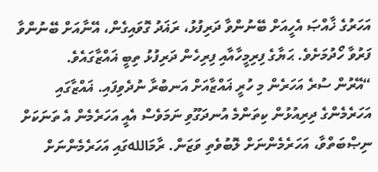އަހަރުގެ ޚާއްޞަ އެހީއަށް ބޭނުންވާ ދަރިފުޅު، ރަޣަދު ގޮވައިގެން، އޭނާއަށް ބޭނުންވާ ފަރުވާ ހޯދުމަށެވެ. ޙަޔާގެ ފިރިމީހާއާއި ފިރިހެން ދަރިފުޅު ތިބީ ޣައްޒާގައެވެ.
“އޭރުން ސުރެ އަހަރެން މި ހުރީ ޣައްޒާއަށް އަނބުރާ ނުދެވިފައި. ޣައްޒާގައި އަހަރެމެންގެ ދިރިއުޅުން ކިތަންމެ އުނދަގޫވި ނަމަވެސް އެއީ އަހަރެމެން އެ ތަނަކަށް ނިޞްބަތްވާ، އަހަރެމެންނަށް ލޮބުވެތި ވަޒަން. ރާމަاللهގައި އަހަރެމެންނަށް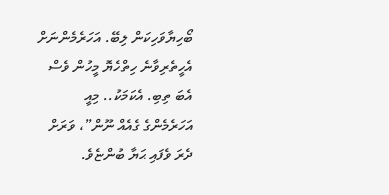ބޯހިޔާވަހިކަން ލިބޭ. އަހަރެމެންނަށް އެހީތެރިވާނެ ހިތްހެޔޮ މީހުން ވެސް އެބަ ތިބި. އެކަމަކު.. މިއީ އަހަރެމެންގެ ގެއެއް ނޫން”، ވަރަށް ދެރަ ވެފައި ޙަޔާ ބުންޏެވެ.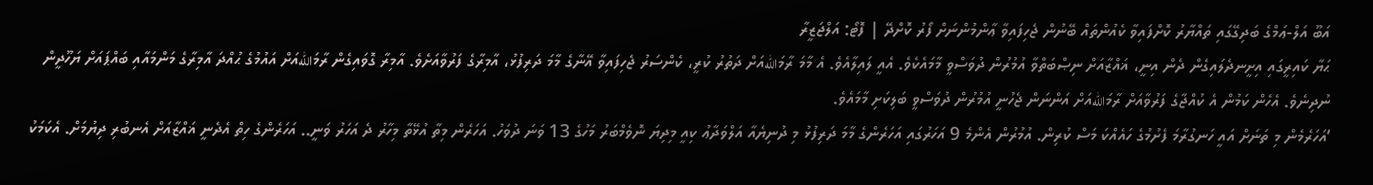އަބޫ އަލް-ޢަމްގެ ބަދިގޭގައި ތައްޔާރު ކޮށްފައިވާ ކެއުންތައް ބޭނުން ޖެހިފައިވާ ޢާންމުންނަށް ފޯރު ކޮށްދޭ | ފޮޓޯ: އަލްޖަޒީރާ
ޙަޔާ ކައިރީގައި އިށީނދެލައިގެން ދެން އިނީ، ޣައްޒާއަށް ނިޞްބަތްވާ އުމުރުން ދުވަސްވީ މާމައެކެވެ. އެއީ ލައިލާއެވެ. އެ މާމަ ރާމަاللهއަށް ދަތުރު ކުރީ، ކެންސަރު ޖެހިފައިވާ އޭނާގެ މާމަ ދަރިފުޅު، އާމިރާގެ ފަރުވާއަށެވެ. އާމިރާ ގޮވައިގެން ރާމަاللهއަށް އައުމުގެ ޙުއްދަ އާމިރާގެ މަންމައާއި ބައްޕައަށް ޔަހޫދީން ނުދިނެވެ. އެހެން ކަމުން އެ ކުއްޖާގެ ފަރުވާއަށް ރާމަاللهއަށް އަންނަން ޖެހުނީ އުމުރުން ދުވަސްވީ ބަލިކަށި މާމައެވެ.
‘އަހަރެމެން މި ތަނަށް އައީ ހަނގުރާމަ ފެށުމުގެ ހައެއްކަ މަސް ކުރިން. އުމުރުން އެންމެ 9 އަހަރުގައި އަހަރެންގެ މާމަ ދަރިފުޅު މި ދުނިޔެއާ އަލްވަދާޢު ކިއީ މިދިޔަ ނޮވެމްބަރު މަހުގެ 13 ވަނަ ދުވަހު. އަހަރެން މިތާ އުޅޭތާ މިހާރު ދެ އަހަރު ވަނީ.. އަހަރެންގެ ހިތް އެދެނީ ޣައްޒާއަށް އެނބުރި ދިޔުމަށް. އެކަމަކު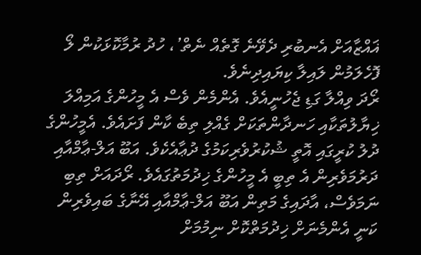ޣައްޒާއަށް އެނބުރި ދެވޭނެ ގޮތެއް ނެތް’، ހުދު ރުމާކޮޅަކުން ލޯ ފޮހެލަމުން ލައިލާ ކިޔައިދިނެވެ.
ރޯދަ ވިއްލާ ގަޑި ޖެހުނީއެވެ. އެންމެން ވެސް އެ މީހުންގެ އަމިއްލަ ޚިޔާލުތަކާއި ހަނދާންތަކަށް ގެއްލި ތިބެ ކާން ފަށައެވެ. އެމީހުންގެ ދުލު ކުރީގައި އޮތީ ޝުކުރުވެރިކަމުގެ ދުޢާއެކެވެ. އަބޫ އަލް-ޢާމްއާއި ދަރުމަވެރިން އެ ތިބީ އެ މީހުންގެ ޚިދުމަތުގައެވެ. ރޯދައަށް ތިބި ނަމަވެސް، އާދައިގެ މަތިން އަބޫ އަލް-ޢާމްއާއި އޭނާގެ ބައިވެރިން ކަނީ އެންމެނަށް ޚިދުމަތްކޮށް ނިމުމަށް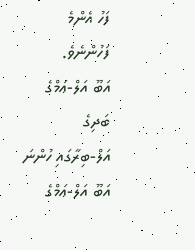ފަހު އެންމެ ފަހުންނެވެ.
އަބޫ އަލް-ޢަމްގެ ބަދިގެ
އަލް-ބިރާގައި ހުންނަ އަބޫ އަލް-ޢަމްގެ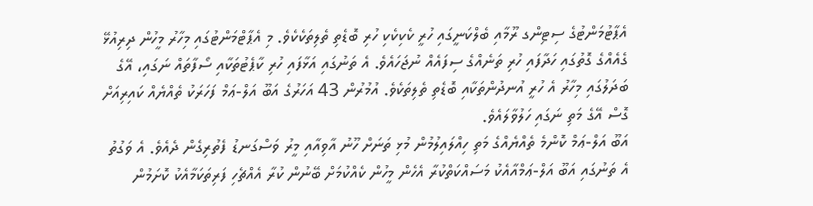އެޕާޓުމަންޓުގެ ސިޓިންގ ރޫމާއި ބެލްކަނީގައި ހުރީ ކެކިކެކި ހުރި ބޮޑެތި ތެލިތަކެކެވެ. މި އެޕާޓްމަންޓުގައި މިހާރު މީހުން ދިރިއުޅޭ ގެއެއްގެ ގޮތުގައި ހަދާފައި ހުރި ތަނެއްގެ ސިފައެއް ނުޖަހައެވެ. އެ ތަނުގައި އަޅާފައި ހުރި ކާޕެޓުތަކާއި ސޯފާތައް ނަގައި، އޭގެ ބަދަލުގައި މިހާރު އެ ހުރީ އުނދުންތަކާއި ބޮޑެތި ތެލިތަކެވެ. އުމުރުން 43 އަހަރުގެ އަބޫ އަލް-ޢަމް ފަހަރަކު ތެއްޔެއް ކައިރިއަށް ގޮސް އޭގެ މަތި ނަގައި ހަލުވާލައެވެ.
އަބޫ އަލް-ޢަމް ކޮންމެ ތެއްޔެއްގެ މަތި ހިއްލައިލުމުން މުޅި ތަނަށް ހޫނު އާވިއާއި މީރު ވަސްގަނޑު ފެތުރިގެން ދެއެވެ. އެ ވަގުތު އެ ތަނުގައި އަބޫ އަލް-ޢަމްއާއެކު މަސައްކަތްކުރާ އެހެން މީހުން ކެއްކުމަށް ބޭނުން ކުރާ އެއްޗެހި ފަރިތަކަމާއެކު ކޮށަމުން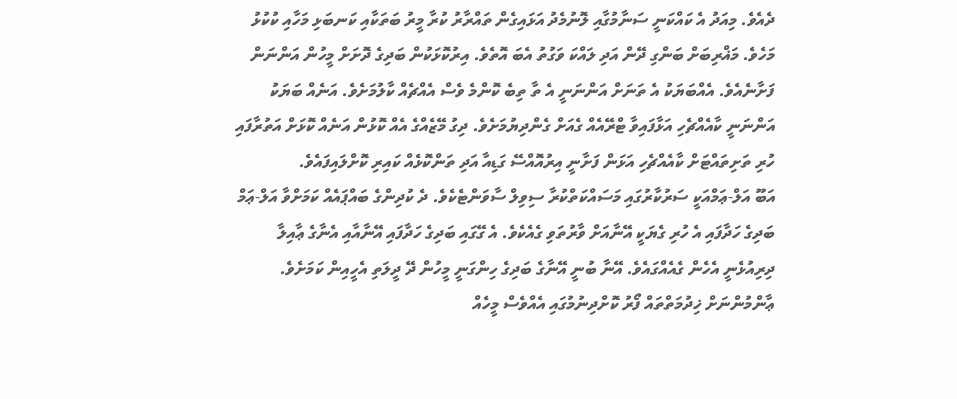ދެއެވެ. މިއަދު އެ ކައްކަނީ ސަނާމުގާއި ލޮނުމެދު އަޅައިގެން ތައްރާރު ކުރާ މީރު ބަތަކާއި ކަނބަޅި މަހާއި ކުކުޅު މަހެވެ. މަޣްރިބަށް ބަންގި ދޭން އަދި ލައްކަ ވަގުތު އެބަ އޮތެވެ. އިރުކޮޅަކުން ބަދިގެ ދޮށަށް މީހުން އަންނަން ފަށާނެއެވެ. އެއްބަޔަކު އެ ތަނަށް އަންނަނީ އެ ތާ ތިބެ ކޮންމެ ވެސް އެއްޗެއް ކާލުމަށެވެ. އަނެއް ބަޔަކު އަންނަނީ ކާއެއްޗެހި އަޅާފައިވާ ޓްރޭއެއް ގެއަށް ގެންދިޔުމަށެވެ. ދިގު މޭޒެއްގެ އެއް ކޮޅުން އަނެއް ކޮޅަށް އަތުރާފައި ހުރި ތަށިތައްޓަށް ކާއެއްޗެހި އަޅަން ފަށާނީ އިރުއޮއްސޭ ގަޑިއާ އަދި ތަންކޮޅެއް ކައިރި ކޮށްލައިފައެވެ.
އަބޫ އަލް-ޢަމްއަކީ ސަރުކާރުގައި މަސައްކަތްކުރާ ސިވިލް ސާވަންޓެކެވެ. ދެ ކުދިންގެ ބައްޕައެއް ކަމަށްވާ އަލް-ޢަމް ބަދިގެ ހަދާފައި އެ ހުރި ގެޔަކީ އޭނާއަށް ވާރުތަވި ގެއެކެވެ. އެ ގޭގައި ބަދިގެ ހަދާފައި އޭނާއާއި އެނާގެ ޢާއިލާ ދިރިއުޅެނީ އެހެން ގެއެއްގައެވެ. އޭނާ ބުނީ އޭނާގެ ބަދިގެ ހިންގަނީ މީހުން ދޭ ދީލަތި އެހީއިން ކަމަށެވެ. ޢާންމުންނަށް ޚިދުމަތްތައް ފޯރު ކޮށްދިނުމުގައި އެއްވެސް މީހެއް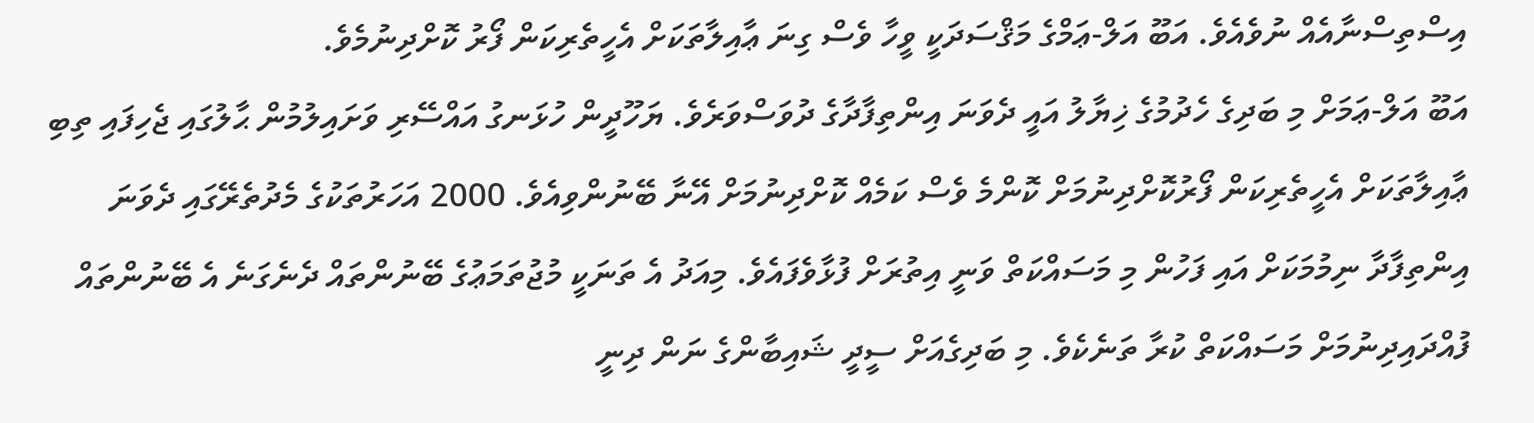އިސްތިސްނާއެއް ނުވެއެވެ. އަބޫ އަލް-ޢަމްގެ މަޤްސަދަކީ ވީހާ ވެސް ގިނަ ޢާއިލާތަކަށް އެހީތެރިކަން ފޯރު ކޮށްދިނުމެވެ.
އަބޫ އަލް-ޢަމަށް މި ބަދިގެ ހެދުމުގެ ޚިޔާލު އައީ ދެވަނަ އިންތިފާދާގެ ދުވަސްވަރެވެ. ޔަހޫދީން ހުޅަނގު އައްސޭރި ވަށައިލުމުން ޙާލުގައި ޖެހިފައި ތިބި ޢާއިލާތަކަށް އެހީތެރިކަން ފޯރުކޮށްދިނުމަށް ކޮންމެ ވެސް ކަމެއް ކޮށްދިނުމަށް އޭނާ ބޭނުންވިއެވެ. 2000 އަހަރުތަކުގެ މެދުތެރޭގައި ދެވަނަ އިންތިފާދާ ނިމުމަކަށް އައި ފަހުން މި މަސައްކަތް ވަނީ އިތުރަށް ފުޅާވެފައެވެ. މިއަދު އެ ތަނަކީ މުޖުތަމަޢުގެ ބޭނުންތައް ދެނެގަނެ އެ ބޭނުންތައް ފުއްދައިދިނުމަށް މަސައްކަތް ކުރާ ތަނެކެވެ. މި ބަދިގެއަށް ސީދީ ޝައިބާންގެ ނަން ދިނީ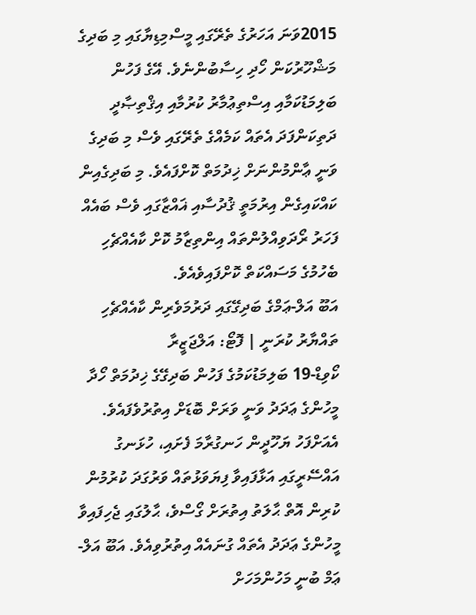2015ވަނަ އަހަރުގެ ތެރޭގައި މީސްމިޑިޔާގައި މި ބަދިގެ މަޝްހޫރުކަން ހޯދި ހިސާބުންނެވެ. އޭގެ ފަހުން ބަލިމަޑުކަމާއި އިސްތިޢުމާރު ކުރުމާއި އިޤްތިޞާދީ ދަތިކަންފަދަ އެތައް ކަމެއްގެ ތެރޭގައި ވެސް މި ބަދިގެ ވަނީ ޢާންމުންނަށް ޚިދުމަތް ކޮށްފައެވެ. މި ބަދިގެއިން ކައްކައިގެން އިރުމަތީ ޤުދުސާއި ޣައްޒާގައި ވެސް ބައެއް ފަހަރު ރޯދަވިއްލުންތައް އިންތިޒާމު ކޮށް ކާއެއްޗެހި ބެހުމުގެ މަސައްކަތް ކޮށްފައިވެއެވެ.
އަބޫ އަލް-ޢަމްގެ ބަދިގޭގައި ދަރުމަވެރިން ކާއެއްޗެހި ތައްޔާރު ކުރަނީ | ފޮޓޯ: އަލްޖަޒީރާ
ކޯވިޑް-19 ބަލިމަޑުކަމުގެ ފަހުން ބަދިގޭގެ ޚިދުމަތް ހޯދާ މީހުންގެ ޢަދަދު ވަނީ ވަރަށް ބޮޑަށް އިތުރުވެފައެވެ. އެއަށްފަހު ޔަހޫދީން ހަނގުރާމަ ފެށައި، ހުޅަނގު އައްސޭރީގައި އަޅާފައިވާ ފިޔަވަޅުތައް ވަރުގަދަ ކުރުމުން ކުރިން އޮތް ޙާލަތު އިތުރަށް ގޯސްވެ، ޙާލުގައި ޖެހިފައިވާ މީހުންގެ ޢަދަދު އެތައް ގުނައެއް އިތުރުވިއެވެ. އަބޫ އަލް-ޢަމް ބުނީ މަހުންމަހަށް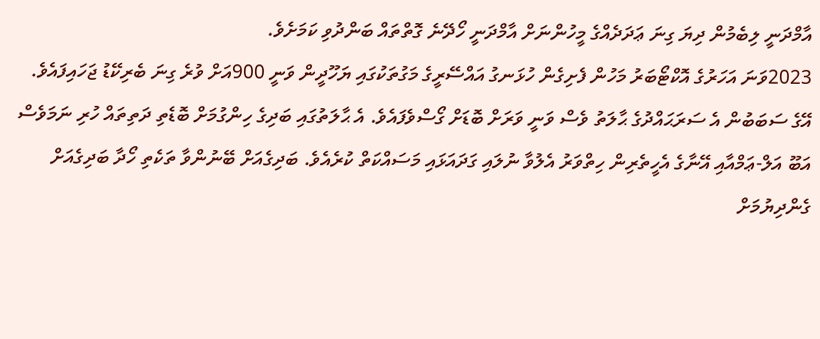އާމްދަނީ ލިބެމުން ދިޔަ ގިނަ ޢަދަދެއްގެ މީހުންނަށް އާމްދަނީ ހޯދޭނެ ގޮތްތައް ބަންދުވި ކަމަށެވެ.
2023ވަނަ އަހަރުގެ އޮކްޓޯބަރު މަހުން ފެށިގެން ހުޅަނގު އައްސޭރީގެ މަގުތަކުގައި ޔަހޫދީން ވަނީ 900އަށް ވުރެ ގިނަ ބެރިކޭޑު ޖަހައިފައެވެ. އޭގެ ސަބަބުން އެ ސަރަޙައްދުގެ ޙާލަތު ވެސް ވަނީ ވަރަށް ބޮޑަށް ގޯސްވެފައެވެ. އެ ޙާލަތުގައި ބަދިގެ ހިންގުމަށް ބޮޑެތި ދަތިތައް ހުރި ނަމަވެސް އަބޫ އަލް-ޢަމްއާއި އޭނާގެ އެހީތެރިން ހިތްވަރު އެލުވާ ނުލައި ގަދައަޅައި މަސައްކަތް ކުރެއެވެ. ބަދިގެއަށް ބޭނުންވާ ތަކެތި ހޯދާ ބަދިގެއަށް ގެންދިޔުމަށް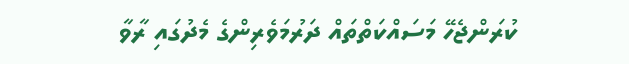ކުރަންޖެހޭ މަސައްކަތްތައް ދަރުމަވެރިންގެ މެދުގައި ރާވާ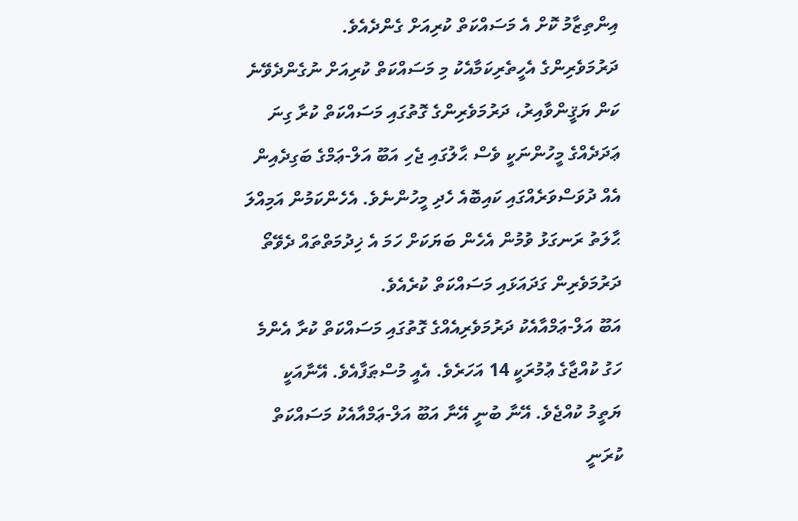އިންތިޒާމު ކޮށް އެ މަސައްކަތް ކުރިއަށް ގެންދެއެވެ.
ދަރުމަވެރިންގެ އެހީތެރިކަމާއެކު މި މަސައްކަތް ކުރިއަށް ނުގެންދެވޭނެ ކަން ޔަޤީންވާއިރު، ދަރުމަވެރިންގެ ގޮތުގައި މަސައްކަތް ކުރާ ގިނަ ޢަދަދެއްގެ މީހުންނަކީ ވެސް ޙާލުގައި ޖެހި އަބޫ އަލް-ޢަމްގެ ބަގިދެއިން އެއް ދުވަސްވަރެއްގައި ކައިބޮއެ ހެދި މީހުންނެވެ. އެހެންކަމުން އަމިއްލަ ޙާލަތު ރަނގަޅު ވުމުން އެހެން ބަޔަކަށް ހަމަ އެ ޚިދުމަތްތައް ދެވޭތޯ ދަރުމަވެރިން ގަދައަޅައި މަސައްކަތް ކުރެއެވެ.
އަބޫ އަލް-ޢަމްއާއެކު ދަރުމަވެރިއެއްގެ ގޮތުގައި މަސައްކަތް ކުރާ އެންމެ ހަގު ކުއްޖާގެ ޢުމުރަކީ 14 އަހަރެވެ. އެއީ މުސްޠަފާއެވެ. އޭނާއަކީ ޔަތީމު ކުއްޖެވެ. އޭނާ ބުނީ އޭނާ އަބޫ އަލް-ޢަމްއާއެކު މަސައްކަތް ކުރަނީ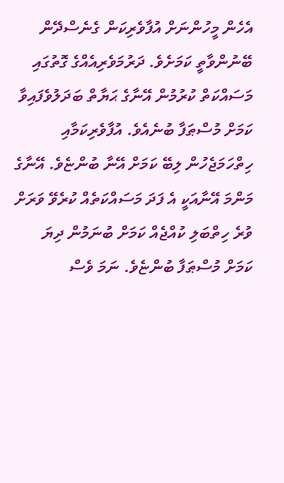އެހެން މީހުންނަށް އުފާވެރިކަން ގެނެސްދޭން ބޭނުންވާތީ ކަމަށެވެ. ދަރުމަވެރިއެއްގެ ގޮތުގައި މަސައްކަތް ކުރުމުން އޭނާގެ ޙަޔާތް ބަދަލުވެފައިވާ ކަމަށް މުސްޠަފާ ބުނެއެވެ. އުފާވެރިކަމާއި ހިތްހަމަޖެހުން ލިބޭ ކަމަށް އޭނާ ބުންޏެވެ. އޭނާގެ މަންމަ އޭނާއަކީ އެ ފަދަ މަސައްކަތެއް ކުރެވޭ ވަރަށް ވުރެ ހިތްބަލި ކުއްޖެއް ކަމަށް ބުނަމުން ދިޔަ ކަމަށް މުސްޠަފާ ބުންޏެވެ. ނަމަ ވެސް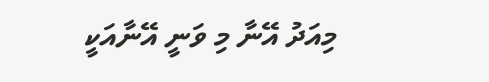މިއަދު އޭނާ މި ވަނީ އޭނާއަކީ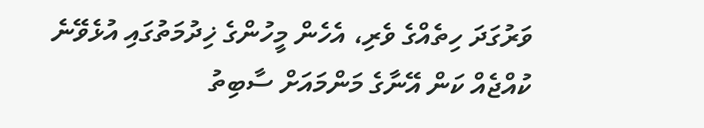ވަރުގަދަ ހިތެއްގެ ވެރި، އެހެން މީހުންގެ ޚިދުމަތުގައި އުޅެވޭނެ ކުއްޖެއް ކަން އޭނާގެ މަންމައަށް ސާބިތު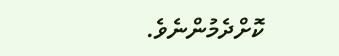ކޮށްދެމުންނެވެ.